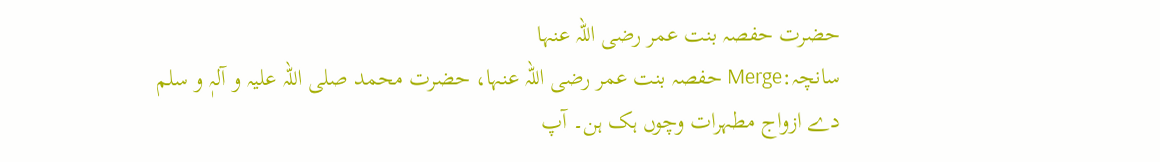حضرت حفصہ بنت عمر رضی اللہ عنہا
سانچہ:Merge حفصہ بنت عمر رضی اللہ عنہا، حضرت محمد صلی اللہ علیہ و آلہٖ و سلم دے ازواج مطہرات وچوں ہک ہن۔ آپ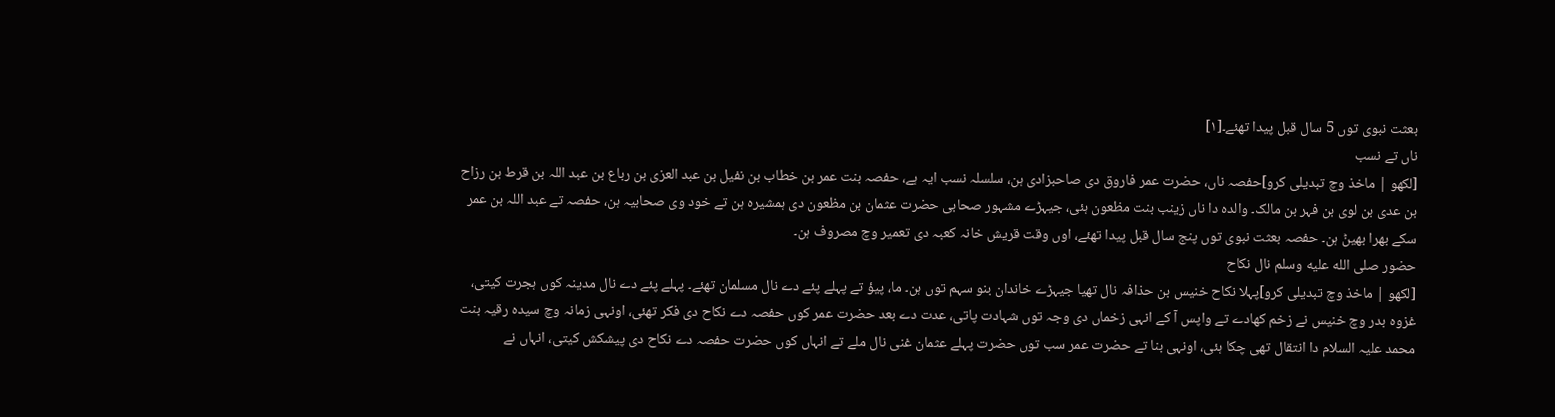بعثت نبوی توں 5 سال قبل پیدا تھئے۔[١]
ناں تے نسب
[لکھو | ماخذ وچ تبدیلی کرو]حفصہ ناں، حضرت عمر فاروق دی صاحبزادی ہن، سلسلہ نسب ایہ ہے، حفصہ بنت عمر بن خطاب بن نفیل بن عبد العزی بن رباع بن عبد اللہ بن قرط بن رزاح بن عدی بن لوی بن فہر بن مالک۔ والدہ دا ناں زینب بنت مظعون ہئی، جیہڑے مشہور صحابی حضرت عثمان بن مظعون دی ہمشیرہ ہن تے خود وی صحابیہ ہن، حفصہ تے عبد اللہ بن عمر سکے بھرا بھیݨ ہن۔ حفصہ بعثت نبوی توں پنج سال قبل پیدا تھئے، اوں وقت قریش خانہ کعبہ دی تعمیر وچ مصروف ہن۔
حضور صلى الله عليه وسلم نال نکاح
[لکھو | ماخذ وچ تبدیلی کرو]پہلا نکاح خنیس بن حذافہ نال تھیا جیہڑے خاندان بنو سہم توں ہن۔ ما، پیؤ تے پہلے پئے دے نال مسلمان تھئے۔ پہلے پئے دے نال مدینہ کوں ہجرت کیتی، غزوہ بدر وچ خنیس نے زخم کھادے تے واپس آ کے انہی زخماں دی وجہ توں شہادت پاتی، عدت دے بعد حضرت عمر کوں حفصہ دے نکاح دی فکر تھئی، اونہی زمانہ وچ سیدہ رقیہ بنت محمد علیہ السلام دا انتقال تھی چکا ہئی، اونہی بنا تے حضرت عمر سب توں حضرت پہلے عثمان غنی نال ملے تے انہاں کوں حضرت حفصہ دے نکاح دی پیشکش کیتی، انہاں نے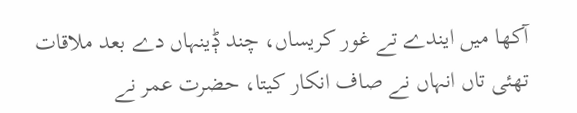آکھا میں ایندے تے غور کریساں، چند ݙینہاں دے بعد ملاقات تھئی تاں انہاں نے صاف انکار کیتا، حضرت عمر نے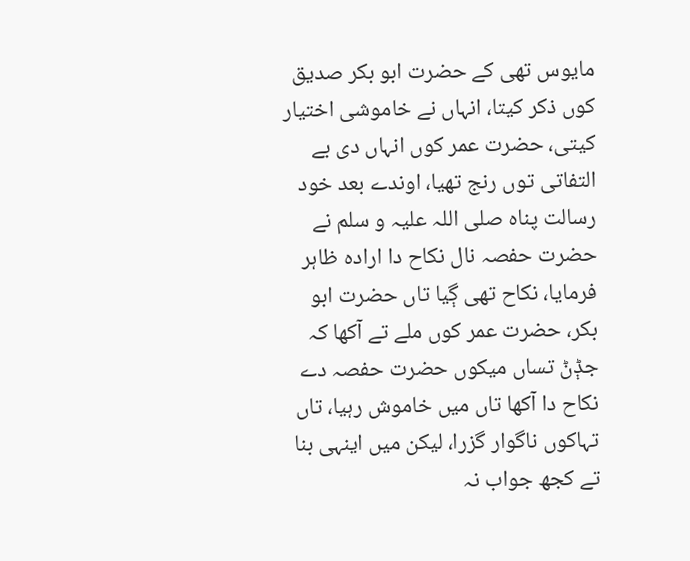مایوس تھی کے حضرت ابو بکر صدیق کوں ذکر کیتا، انہاں نے خاموشی اختیار کیتی، حضرت عمر کوں انہاں دی بے التفاتی توں رنج تھیا، اوندے بعد خود رسالت پناہ صلی اللہ علیہ و سلم نے حضرت حفصہ نال نکاح دا ارادہ ظاہر فرمایا، نکاح تھی ڳیا تاں حضرت ابو بکر، حضرت عمر کوں ملے تے آکھا کہ جݙݨ تساں میکوں حضرت حفصہ دے نکاح دا آکھا تاں میں خاموش رہیا، تاں تہاکوں ناگوار گزرا، لیکن میں اینہی بنا تے کجھ جواب نہ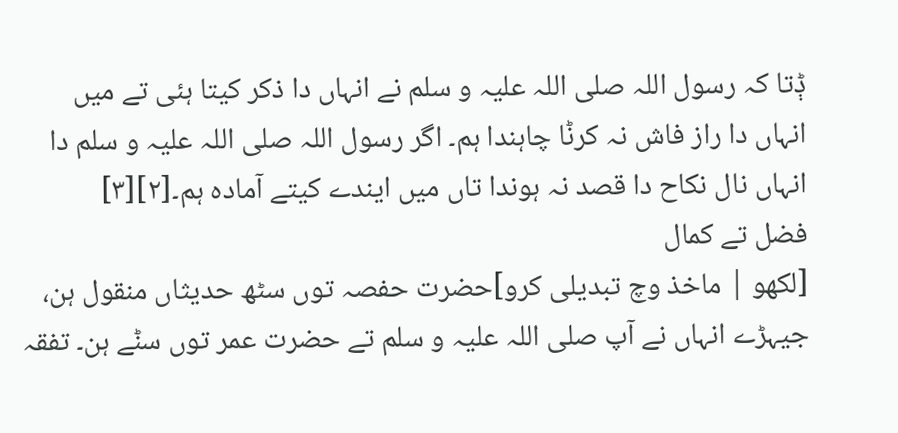ݙتا کہ رسول اللہ صلی اللہ علیہ و سلم نے انہاں دا ذکر کیتا ہئی تے میں انہاں دا راز فاش نہ کرݨا چاہندا ہم۔ اگر رسول اللہ صلی اللہ علیہ و سلم دا انہاں نال نکاح دا قصد نہ ہوندا تاں میں ایندے کیتے آمادہ ہم۔[٢][٣]
فضل تے کمال
[لکھو | ماخذ وچ تبدیلی کرو]حضرت حفصہ توں سٹھ حدیثاں منقول ہن، جیہڑے انہاں نے آپ صلی اللہ علیہ و سلم تے حضرت عمر توں سݨے ہن۔ تفقہ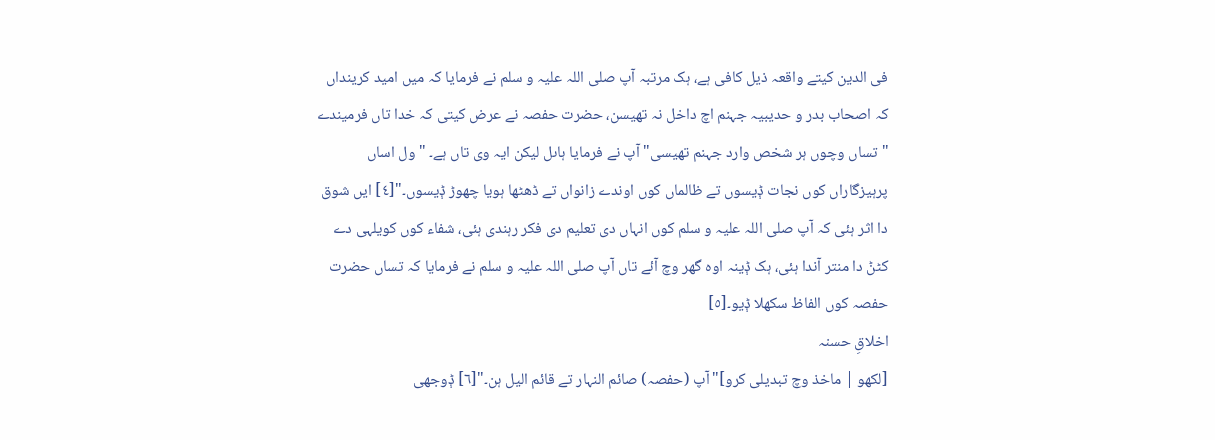فی الدین کیتے واقعہ ذیل کافی ہے، ہک مرتبہ آپ صلی اللہ علیہ و سلم نے فرمایا کہ میں امید کرینداں کہ اصحاب بدر و حدیبیہ جہنم اچ داخل نہ تھیسن، حضرت حفصہ نے عرض کیتی کہ خدا تاں فرمیندے "تساں وچوں ہر شخص وارد جہنم تھیسی" آپ نے فرمایا ہاںل لیکن ایہ وی تاں ہے۔ " ول اساں پرہیزگاراں کوں نجات ݙیسوں تے ظالماں کوں اوندے زانواں تے ڈھٹھا ہویا چھوڑ ݙیسوں۔"[٤] ایں شوق دا اثر ہئی کہ آپ صلی اللہ علیہ و سلم کوں انہاں دی تعلیم دی فکر رہندی ہئی، شفاء کوں کویلہی دے کٹݨ دا منتر آندا ہئی، ہک ݙینہ اوہ گھر وچ آئے تاں آپ صلی اللہ علیہ و سلم نے فرمایا کہ تساں حضرت حفصہ کوں الفاظ سکھلا ݙیو۔[٥]
اخلاقِ حسنہ
[لکھو | ماخذ وچ تبدیلی کرو]"آپ (حفصہ) صائم النہار تے قائم الیل ہن۔"[٦] ݙوجھی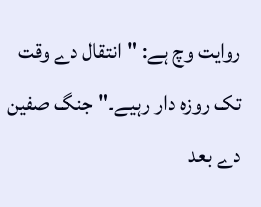روایت وچ ہے: "انتقال دے وقت تک روزہ دار رہیے۔" جنگ صفین دے بعد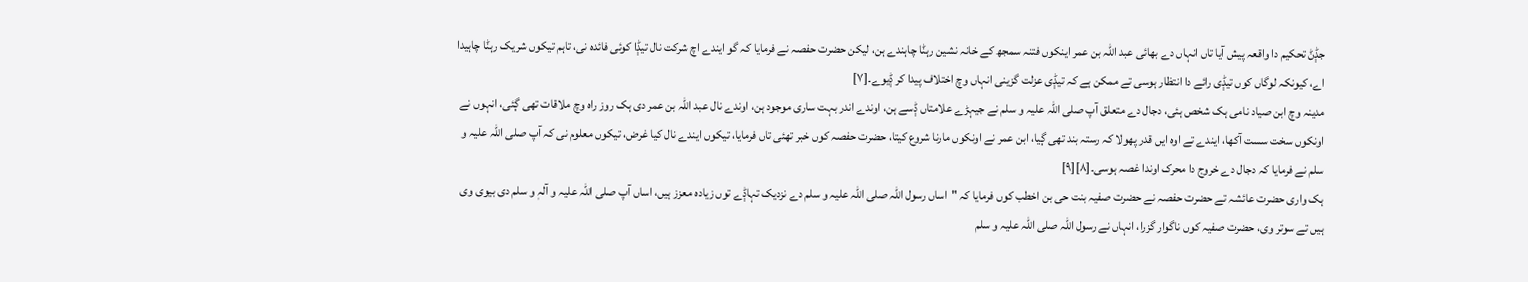جݙݨ تحکیم دا واقعہ پیش آیا تاں انہاں دے بھائی عبد اللہ بن عمر اینکوں فتنہ سمجھ کے خانہ نشین رہݨا چاہندے ہن، لیکن حضرت حفصہ نے فرمایا کہ گو ایندے اچ شرکت نال تیݙا کوئی فائدہ نی، تاہم تیکوں شریک رہݨا چاہیدا اے، کیونکہ لوگاں کوں تیݙی رائے دا انتظار ہوسی تے ممکن ہے کہ تیݙی عزلت گزینی انہاں وچ اختلاف پیدا کر ݙیوے۔[٧]
مدینہ وچ ابن صیاد نامی ہک شخص ہئی، دجال دے متعلق آپ صلی اللہ علیہ و سلم نے جیہڑے علامتاں ݙسے ہن، اوندے اندر بہت ساری موجود ہن، اوندے نال عبد اللہ بن عمر دی ہک روز راہ وچ ملاقات تھی ڳئی، انہوں نے اونکوں سخت سست آکھا، ایندے تے اوہ ایں قدر پھولا کہ رستہ بند تھی ڳیا، ابن عمر نے اونکوں مارنا شروع کیتا، حضرت حفصہ کوں خبر تھئی تاں فرمایا، تیکوں ایندے نال کیا غرض، تیکوں معلوم نی کہ آپ صلی اللہ علیہ و سلم نے فرمایا کہ دجال دے خروج دا محرک اوندا غصہ ہوسی۔[٨][٩]
ہک واری حضرت عائشہ تے حضرت حفصہ نے حضرت صفیہ بنت حی بن اخطب کوں فرمایا کہ "اساں رسول اللہ صلی اللہ علیہ و سلم دے نزدیک تہاݙے توں زیادہ معزز ہیں، اساں آپ صلی اللہ علیہ و آلہٖ و سلم دی بیوی وی ہیں تے سوتر وی، حضرت صفیہ کوں ناگوار گزرا، انہاں نے رسول اللہ صلی اللہ علیہ و سلم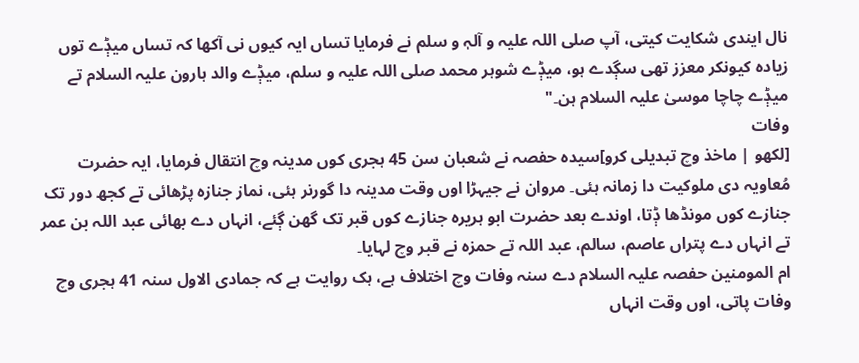نال ایندی شکایت کیتی، آپ صلی اللہ علیہ و آلہٖ و سلم نے فرمایا تساں ایہ کیوں نی آکھا کہ تساں میݙے توں زیادہ کیونکر معزز تھی سڳدے ہو، میݙے شوہر محمد صلی اللہ علیہ و سلم، میݙے والد ہارون علیہ السلام تے میݙے چاچا موسیٰ علیہ السلام ہن۔"
وفات
[لکھو | ماخذ وچ تبدیلی کرو]سیدہ حفصہ نے شعبان سن 45 ہجری کوں مدینہ وچ انتقال فرمایا، ایہ حضرت مُعاویہ دی ملوکیت دا زمانہ ہئی۔ مروان نے جیہڑا اوں وقت مدینہ دا گورنر ہئی، نماز جنازہ پڑھائی تے کجھ دور تک جنازے کوں مونڈھا ݙتا، اوندے بعد حضرت ابو ہریرہ جنازے کوں قبر تک گھن ڳئے، انہاں دے بھائی عبد اللہ بن عمر تے انہاں دے پتراں عاصم، سالم، عبد اللہ تے حمزہ نے قبر وچ لہایا۔
ام المومنین حفصہ علیہ السلام دے سنہ وفات وچ اختلاف ہے، ہک روایت ہے کہ جمادی الاول سنہ 41 ہجری وچ وفات پاتی، اوں وقت انہاں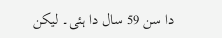دا سن 59 سال دا ہئی۔ لیکن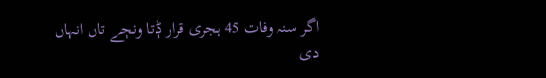اگر سنہ وفات 45 ہجری قرار ݙتا ونڄے تاں انہاں دی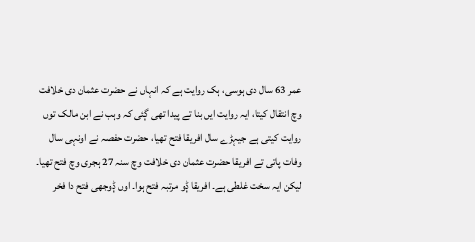عمر 63 سال دی ہوسی، ہک روایت ہے کہ انہاں نے حضرت عثمان دی خلافت وچ انتقال کیتا، ایہ روایت ایں بنا تے پیدا تھی ڳئی کہ وہب نے ابن مالک توں روایت کیتی ہے جیہڑے سال افریقا فتح تھیا، حضرت حفصہ نے اونہی سال وفات پاتی تے افریقا حضرت عثمان دی خلافت وچ سنہ 27 ہجری وچ فتح تھیا۔ لیکن ایہ سخت غلطی ہے۔ افریقا ݙو مرتبہ فتح ہوا۔ اوں ݙوجھی فتح دا فخر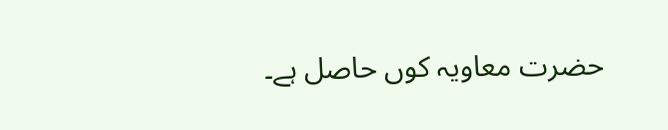حضرت معاویہ کوں حاصل ہے۔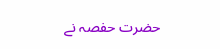حضرت حفصہ نے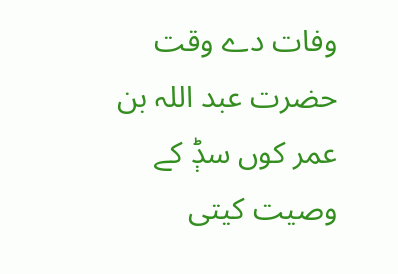وفات دے وقت حضرت عبد اللہ بن عمر کوں سݙ کے وصیت کیتی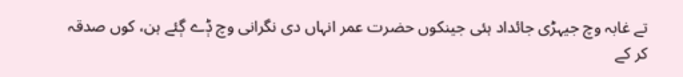تے غابہ وچ جیہڑی جائداد ہئی جینکوں حضرت عمر انہاں دی نگرانی وچ ݙے ڳئے ہن، کوں صدقہ کر کے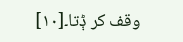وقف کر ݙتا۔[١٠]